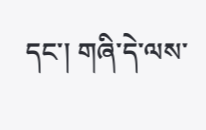དང་། གཞི་དེ་ལས་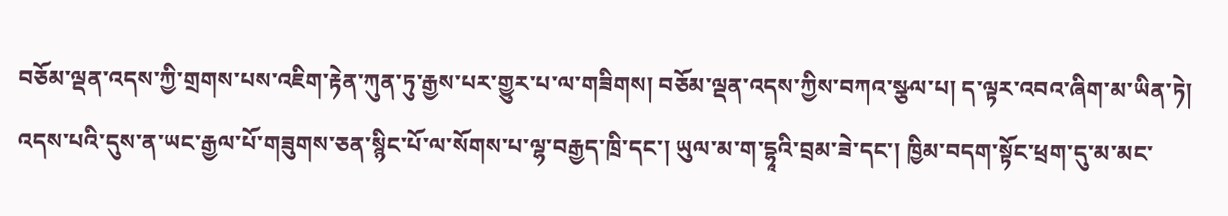བཅོམ་ལྡན་འདས་ཀྱི་གྲགས་པས་འཇིག་རྟེན་ཀུན་ཏུ་རྒྱས་པར་གྱུར་པ་ལ་གཟིགས། བཅོམ་ལྡན་འདས་ཀྱིས་བཀའ་སྩལ་པ། ད་ལྟར་འབའ་ཞིག་མ་ཡིན་ཏེ། འདས་པའི་དུས་ན་ཡང་རྒྱལ་པོ་གཟུགས་ཅན་སྙིང་པོ་ལ་སོགས་པ་ལྷ་བརྒྱད་ཁྲི་དང་། ཡུལ་མ་ག་དྷཱའི་བྲམ་ཟེ་དང་། ཁྱིམ་བདག་སྟོང་ཕྲག་དུ་མ་མང་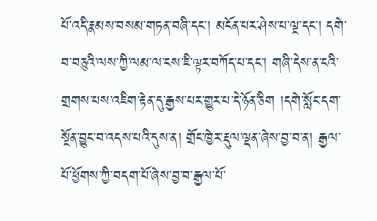པོ་འདི་རྣམས་བསམ་གཏན་བཞི་དང་། མངོན་པར་ཤེས་པ་ལྔ་དང་། དགེ་བ་བཅུའི་ལས་ཀྱི་ལམ་ལ་ངས་ཇི་ལྟར་བཀོད་པ་དང་། གཞི་དེས་ན་ངའི་གྲགས་པས་འཇིག་རྟེན་དུ་རྒྱས་པར་གྱུར་པ་དེ་ཉོན་ཅིག །དགེ་སློང་དག་སྔོན་བྱུང་བ་འདས་པའི་དུས་ན། གྲོང་ཁྱེར་རྡུལ་ལྡན་ཞེས་བྱ་བ་ན། རྒྱལ་པོ་ཕྱོགས་ཀྱི་བདག་པོ་ཞེས་བྱ་བ་རྒྱལ་པོ་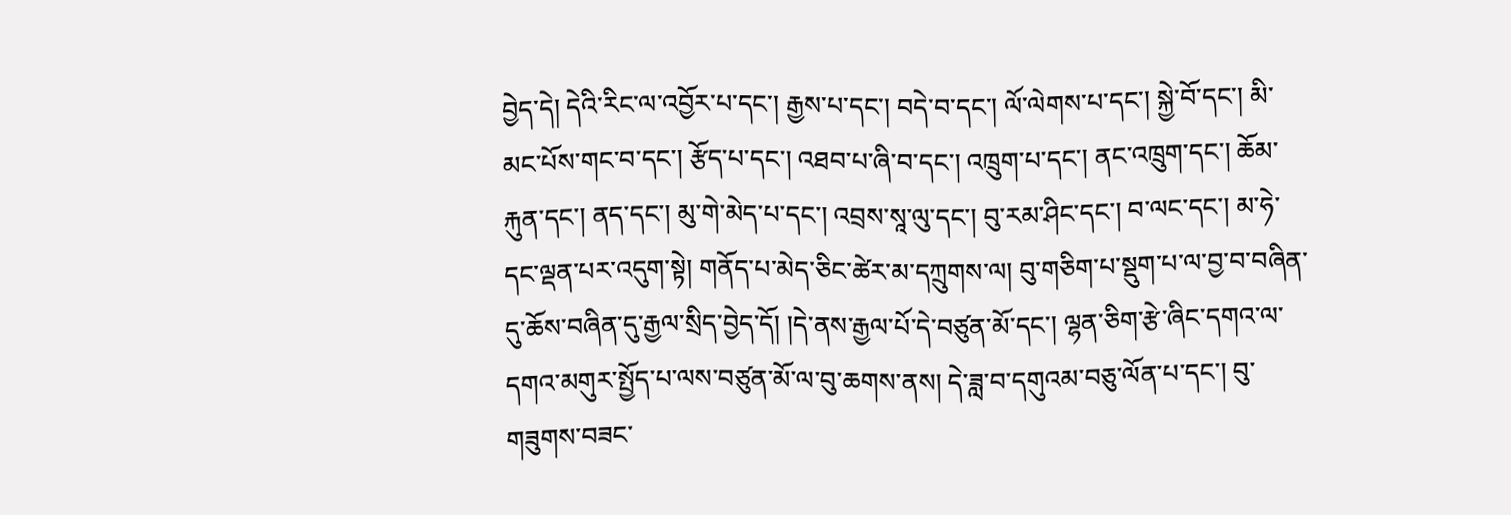བྱེད་དེ། དེའི་རིང་ལ་འབྱོར་པ་དང་། རྒྱས་པ་དང་། བདེ་བ་དང་། ལོ་ལེགས་པ་དང་། སྐྱེ་བོ་དང་། མི་མང་པོས་གང་བ་དང་། རྩོད་པ་དང་། འཐབ་པ་ཞི་བ་དང་། འཁྲུག་པ་དང་། ནང་འཁྲུག་དང་། ཆོམ་རྐུན་དང་། ནད་དང་། མུ་གེ་མེད་པ་དང་། འབྲས་སཱ་ལུ་དང་། བུ་རམ་ཤིང་དང་། བ་ལང་དང་། མ་ཧེ་དང་ལྡན་པར་འདུག་སྟེ། གནོད་པ་མེད་ཅིང་ཚེར་མ་དཀྲུགས་ལ། བུ་གཅིག་པ་སྡུག་པ་ལ་བྱ་བ་བཞིན་དུ་ཆོས་བཞིན་དུ་རྒྱལ་སྲིད་བྱེད་དོ། །དེ་ནས་རྒྱལ་པོ་དེ་བཙུན་མོ་དང་། ལྷན་ཅིག་རྩེ་ཞིང་དགའ་ལ་དགའ་མགུར་སྤྱོད་པ་ལས་བཙུན་མོ་ལ་བུ་ཆགས་ནས། དེ་ཟླ་བ་དགུའམ་བཅུ་ལོན་པ་དང་། བུ་གཟུགས་བཟང་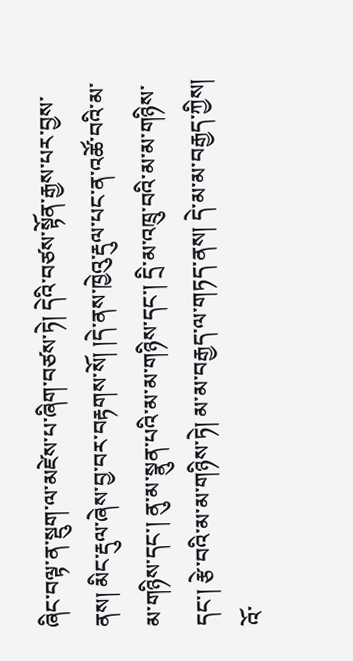ཞིང་བལྟ་ན་སྡུག་ལ་མཛེས་པ་ཞིག་བཙས་ཏེ། དེའི་བཙས་སྟོན་རྒྱས་པར་བྱས་ནས། མིང་རྡུལ་ཞེས་བྱ་བར་བརྟགས་སོ། །དེ་ནས་ཁྱེའུ་རྡུལ་པང་ན་འཚོ་བའི་མ་མ་གཉིས་དང་། ནུ་མ་སྣུན་པའི་མ་མ་གཉིས་དང་། དྲི་མ་འཁྲུ་བའི་མ་མ་གཉིས་དང་། རྩེ་བའི་མ་མ་གཉིས་ཏེ། མ་མ་བརྒྱད་ལ་གཏད་ནས། དེ་མ་མ་བརྒྱད་ཀྱིས། འོ་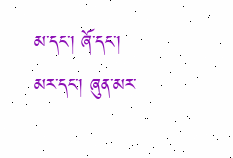མ་དང་། ཞོ་དང་། མར་དང་། ཞུན་མར་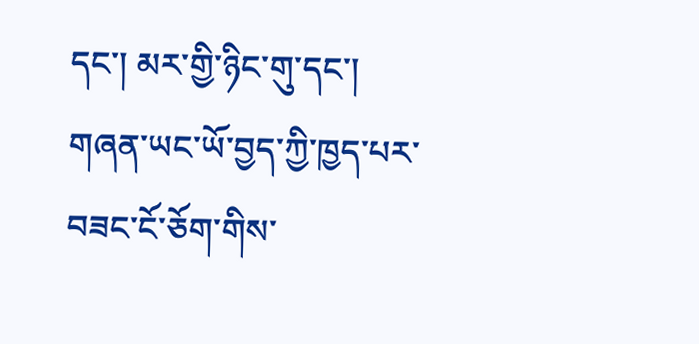དང་། མར་གྱི་ཉིང་གུ་དང་། གཞན་ཡང་ཡོ་བྱད་ཀྱི་ཁྱད་པར་བཟང་ངོ་ཅོག་གིས་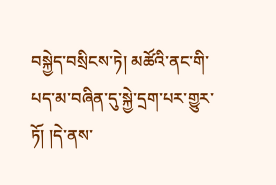བསྐྱེད་བསྲིངས་ཏེ། མཚོའི་ནང་གི་པད་མ་བཞིན་དུ་སྐྱེ་དྲག་པར་གྱུར་ཏོ། །དེ་ནས་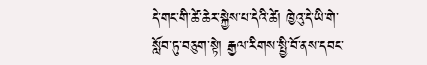དེ་གང་གི་ཚེ་ཆེར་སྐྱེས་པ་དེའི་ཚེ། ཁྱེའུ་དེ་ཡི་གེ་སློབ་ཏུ་བཅུག་སྟེ། རྒྱལ་རིགས་སྤྱི་བོ་ནས་དབང་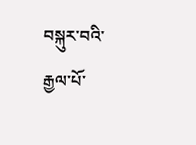བསྐུར་བའི་རྒྱལ་པོ་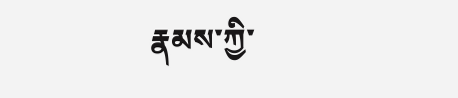རྣམས་ཀྱི་